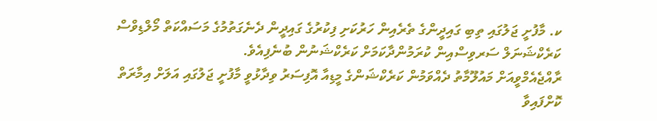ކ. މާފުށީ ޖަލުގައި ތިބި ގައިދީންގެ ތެރެއިން ހަރުކަށި ފިކުރުގެ ގައިދީން ދެނެގަތުމުގެ މަސައްކަތް މޯލްޑިވްސް ކަރެކްޝަނަލް ސަރވިސްއިން ކުރަމުންދާކަމަށް ކަރެކްޝަނުން ބުނެފިއެވެ.
ރާއްޖެއެމްވީއަށް މައުލޫމާތު ދެއްވަމުން ކަރެކްޝަންގެ މީޑިއާ އޮފިސަރު ވިދާޅުވީ މާފުށީ ޖަލުގައި އަލަށް އިމާރަތް ކޮށްފައިވާ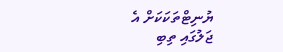ޔުނިޓްތަކަކަށް އެ ޖަލުގައި ތިބި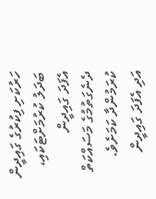ހަރުކަށި ފިކުރުގެ ގައިދީން ބަދަލު ކުރުމަށްޓަކައި، އެފަދަ ގައިދީން ދެނެގަތުމުގެ މަސައްކަތް ކުރަމުންދާ ކަމަށެވެ.
އަދި އެފަދަ ގައިދީން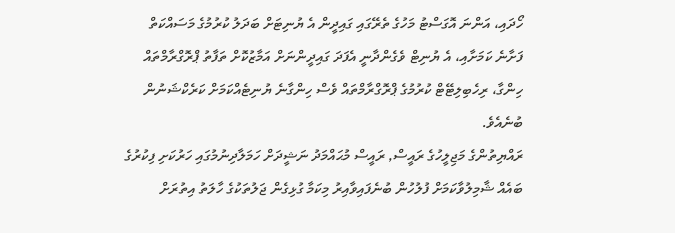ހޯދައި، އަންނަ އޮގަސްޓު މަހުގެ ތެރޭގައި ގައިދީން އެ ޔުނިޓަށް ބަދަލު ކުރުމުގެ މަސައްކަތް ފަށާނެ ކަމަށާއި، އެ ޔުނިޓް ވެގެންދާނީ އެފަދަ ގައިދީންނަށް އަމާޒުކޮށް ތަފާތު ޕްރޮގްރާމްތައް ހިންގާ، ރިހެބިލިޓޭޓް ކުރުމުގެ ޕްރޮގްރާމްތައް ވެސް ހިންގާނެ ޔުނިޓެއްކަމަށް ކަރެކްޝަނުން ބުނެއެވެ.
ރައްޔިތުންގެ މަޖިލީހުގެ ރައީސް, ރައީސް މުޙައްމަދު ނަޝީދަށް ހަމަލާދިނުމުގައި ހަރުކަށި ފިކުރުގެ ބައެއް ޝާމިލުވާކަމަށް ފުލުހުން ބުނެފައިވާއިރު މިކަމާ ގުޅިގެން ޖަލުތަކުގެ ހާލަތު އިތުރަށް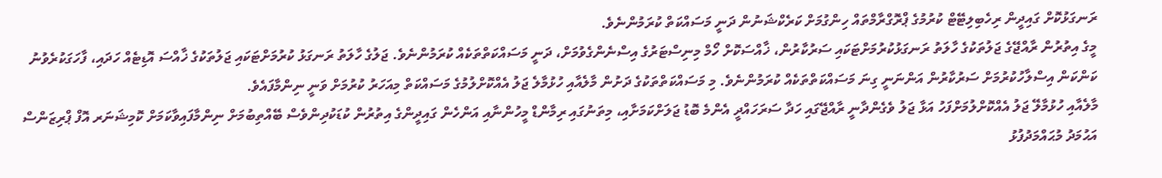ރަނގަޅުކޮށް ގައިދީން ރިހެބިލިޓޭޓް ކުރުމުގެ ޕްރޮގްރާމްތައް ހިންގުމަށް ކަރެކްޝަނުން ދަނީ މަސައްކަތް ކުރަމުންނެވެ.
މީގެ އިތުރުން ރާއްޖޭގެ ޖަލުތަކުގެ ހާލަތު ރަނގަޅުކުރުމަށްޓަކައި ސަރުކާރުން، ޚާއްސަކޮށް ހޯމް މިނިސްޓަރުގެ އިސްނެންގެވުމަށް، ދަނީ މަސައްކަތްތަކެއް ކުރަމުންނެވެ. ޖަލުގެ ހާލަތު ރަނގަޅު ކުރުމަށްޓަކައި ޖަލުތަކުގެ ޚާއްސަ އޮޑިޓެއް ހަދައި، ފާހަގަކުރެވުނު ކަންކަން އިސްލާހުކުރުމަށް ސަރުކާރުން އަންނަނީ ގިނަ މަސައްކަތްތަކެއް ކުރަމުންނެވެ. މި މަސައްކަތްތަކުގެ ދަށުން މާލެއާއި ހުޅުމާލެ ޖަލު އެއްކޮށްލުމުގެ މަސައްކަތް މިއަހަރު ކުރުމަށް ވަނީ ނިންމާފައެވެ.
މާލެއާއި ހުޅުމާލޭ ޖަލު އެއްކޮށްލުމަށްފަހު އަޅާ ޖަލު ވެގެންދާނީ ރާއްޖޭގައި ހަދާ ސަރަހައްދީ އެންމެ ބޮޑު ޖަލަށްކަމަށާއި، މިތަނުގައި ރިމާންޑް މީހުންނާއި އަންހެން ގައިދީންގެ އިތުރުން ކުޑަކުދިންވެސް ބޭއްތިބުމަށް ނިންމާފައިވާކަމަށް ކޮމިޝަނަރ އޮފް ޕްރިޒަންސް އަޙުމަދު މުޙައްމަދުފުޅު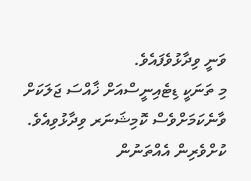ވަނީ ވިދާޅުވެފައެވެ.
މި ތަނަކީ ޑިޓެއިނީސްއަށް ޚާއްސަ ޖަލަކަށް ވާނެކަމަށްވެސް ކޮމިޝަނަރ ވިދާޅުވިއެވެ. ކުށްވެރިން އެއްތަނުން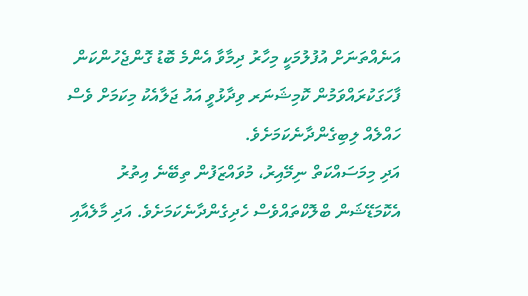އަނެއްތަނަށް އުފުލުމަކީ މިހާރު ދިމާވާ އެންމެ ބޮޑު ގޮންޖެހުންކަން ފާހަގަކުރައްވަމުން ކޮމިޝަނަރ ވިދާޅުވީ އައު ޖަލާއެކު މިކަމަށް ވެސް ހައްލެއް ލިބިގެންދާނެކަމަށެވެ.
އަދި މިމަސައްކަތް ނިމޭއިރު، މުވައްޒަފުން ތިބޭނެ އިތުރު އެކޮމަޑޭޝަން ބްލޮކްތައްވެސް ހެދިގެންދާނެކަމަށެވެ. އަދި މާލެއާއި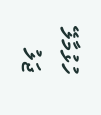ހުޅުމާލޭ ޖަލު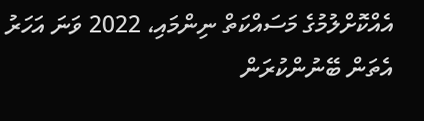އެއްކޮށްލުމުގެ މަސައްކަތް ނިންމައި، 2022 ވަނަ އަހަރު އެތަން ބޭނުންކުރަން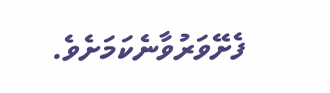ފެށޭވަރުވާނެކަމަށެވެ.